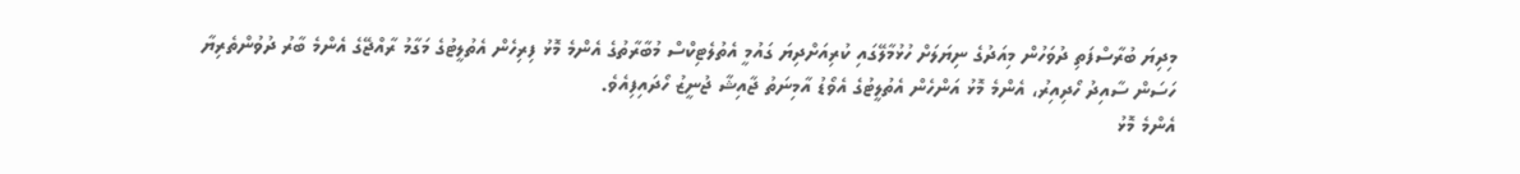މިދިޔަ ބުރާސްފަތި ދުވަހުން މިއަދުގެ ނިޔަލަށް ހުޅުމާލޭގައި ކުރިއަށްދިޔަ ގައުމީ އެތުލެޓިކްސް މުބާރާތުގެ އެންމެ މޮޅު ފިރިހެން އެތުލީޓުގެ މަގާމު ރާއްޖޭގެ އެންމެ ބާރު ދުވުންތެރިޔާ ހަސަން ސާއިދު ހޯދިއިރު، އެންމެ މޮޅު އަންހެން އެތުލީޓުގެ އެވޯޑު އާމިނަތު ޖާއިޝާ ޖުނީޒު ހޯދައިފިއެވެ.
އެންމެ މޮޅު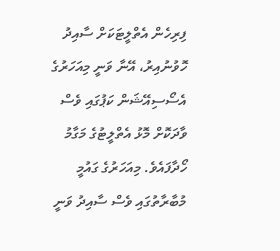ފިރިހެން އެތްލީޓަކަށް ސާއިދު ހޮވުނުއިރު، އޭނާ ވަނީ މިއަހަރުގެ އެސޯސިއޭޝަން ކަޕުގައި ވެސް ވާދަކޮށް މޮޅު އެތްލީޓުގެ މަގާމު ހޯދާފައެވެ. މިއަހަރުގެ ގައުމީ މުބާރާތުގައި ވެސް ސާއިދު ވަނީ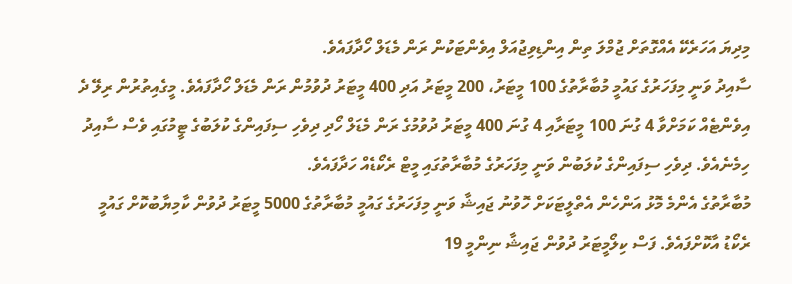މިދިޔަ އަހަރެކޭ އެއްގޮތަށް ޖުމްލަ ތިން އިންޑިވިޖުއަލް އިވެންޓަކުން ރަން މެޑަލް ހޯދާފައެވެ.
ސާއިދު ވަނީ މިފަހަރުގެ ގައުމީ މުބާރާތުގެ 100 މީޓަރު، 200 މީޓަރު އަދި 400 މީޓަރު ދުވުމުން ރަން މެޑަލް ހޯދާފައެވެ. މީގެއިތުރުން ރިލޭ ދެ އިވެންޓެއް ކަމަށްވާ 4 ގުނަ 100 މީޓަރާއި 4 ގުނަ 400 މީޓަރު ދުވުމުގެ ރަން މެޑަލް ހޯދި ދިވެހި ސިފައިންގެ ކުލަބުގެ ޓީމުގައި ވެސް ސާއިދު ހިމެނެއެވެ. ދިވެހި ސިފައިންގެ ކުލަބުން ވަނީ މިފަހަރުގެ މުބާރާތުގައި މީޓް ރެކޯޑެއް ހަދާފައެވެ.
މުބާރާތުގެ އެންމެ މޮޅު އަންހެން އެތްލީޓަކަށް ހޮވުނު ޖައިޝާ ވަނީ މިފަހަރުގެ ގައުމީ މުބާރާތުގެ 5000 މީޓަރު ދުވުން ކާމިޔާބުކޮށް ގައުމީ ރެކޯޑު އާކޮށްފައެވެ. ފަސް ކިލޯމީޓަރު ދުވުން ޖައިޝާ ނިންމީ 19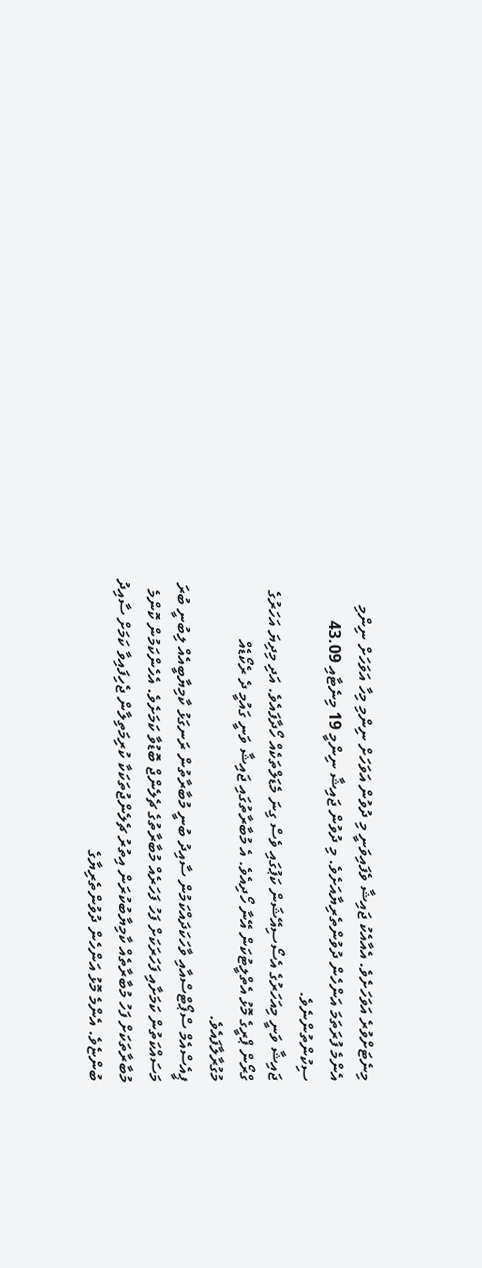މިނެޓަށްވުރެ އަވަހަށެވެ. އެއާއެކު ޖައިޝާ ވެފައިވަނީ މި ދުވުން އަވަހަށް ނިންމި މިހާ އަވަހަށް ނިންމި އެންމެ ފުރަތަމަ އަންހެން ދުވުންތެރިޔާއަށެވެ. މި ދުވުން ޖައިޝާ ނިންމީ 19 މިނެޓާއި 43.09 ސިކުންތުންނެވެ.
ޖައިޝާ ވަނީ މިއަހަރުގެ އެސޯސިއޭޝަން ކަޕުގައި ވެސް ގިނަ މެޑަލްތަކެއް ހޯދާފައެވެ. އަދި މިދިޔަ އަހަރުގެ ގްރޯން ޕްރީގެ މޮޅު އެތްލީޓުކަން އޭނާ ހޯދިއެވެ. އެ މުބާރާތުގައި ޖައިޝާ ވަނީ ގައުމީ ދެ ރެކޯޑެއް މުގުރާލާފައެވެ.
ޕީއެސްއެމް ސްޕޯޓްސްއާއި ވާހަކަދައްކަމުން ސާއިދު ބުނީ މުބާރާތުން ރަނގަޅު ކާމިޔާބީއެއް ލިބުނީ ބުރަ މަސައްކަތުން ކަމަށާއި ފަހަރަކަށް ފަހު ފަހަރެއް މުބާރާތުގެ ޗެލެންޖް ބޮޑުވާ ކަމަށެވެ. އެހެންކަމުން ކޮންމެ މުބާރާތަކަށް ފަހު މުބާރާތެއް ކާމިޔާބުކުރަން އިތުރު ޗެލެންޖުތަކަކާ ކުރިމަތިލާން ޖެހިފައިވާ ކަމަށް ސާއިދު ބުންޏެވެ. އެންމެ މޮޅު އަންހެން ދުވުންތެރިޔާގެ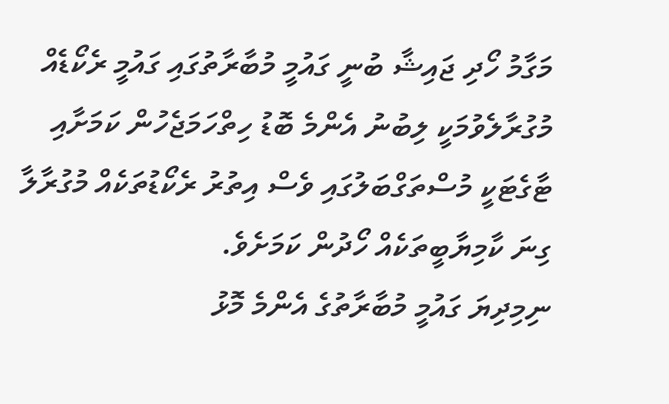މަގާމު ހޯދި ޖައިޝާ ބުނީ ގައުމީ މުބާރާތުގައި ގައުމީ ރެކޯޑެއް މުގުރާލެވުމަކީ ލިބުނު އެންމެ ބޮޑު ހިތްހަމަޖެހުން ކަމަށާއި ޓާގެޓަކީ މުސްތަގްބަލުގައި ވެސް އިތުރު ރެކޯޑުތަކެއް މުގުރާލާ ގިނަ ކާމިޔާބީތަކެއް ހޯދުން ކަމަށެވެ.
ނިމިދިޔަ ގައުމީ މުބާރާތުގެ އެންމެ މޮޅު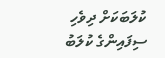ކުލަބަކަށް ދިވެހި ސިފައިންގެ ކުލަބު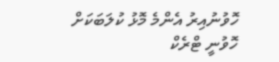ހޮވުނުއިރު އެންމެ މޮޅު ކުލަބަކަށް ހޮވުނީ ޓްރެކް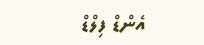އެންޑް ފިލްޑް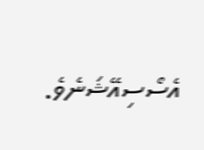އެސޯސިއޭޝަނެވެ.